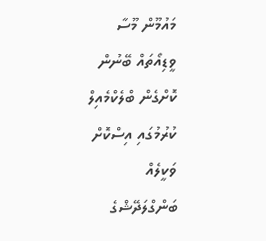މައުމޫން މޫސާ
ވީޑިއޯތައް ބޭނުން ކޮށްގެން ބްލެކްމެއިލް ކުރުމުގައި އިސްކޮށް ވަކީލެއް
ބަންގްލަދޭޝްގެ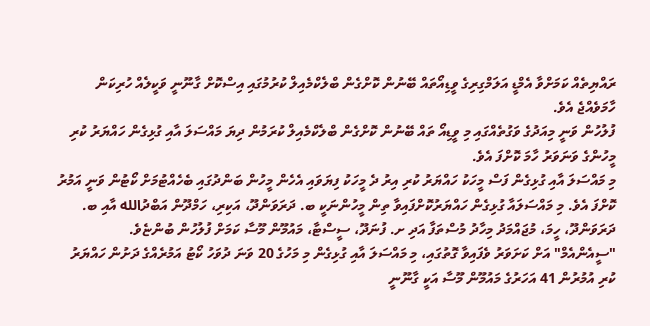ރައްޔިތެއް ކަމަށްވާ އެމްޑީ އަލަމްގިރިގެ ވީޑިއޯތައް ބޭނުން ކޮށްގެން ބްލެކްމެއިލް ކުރުމުގައި އިސްކޮށް ގާނޫނީ ވަކީލެއް ހުރިކަން ހާމަވެއްޖެ އެވެ.
ފުލުހުން ވަނީ މިއަދުގެ ވަގުތެއްގައި މި ވީޑިއޯ ތައް ބޭނުން ކޮށްގެން ބްލެކްމެއިލް ކުރަމުން ދިޔަ މައްސަލަ އާއި ގުޅިގެން ހައްޔަރު ކުރި މީހުންގެ ވަނަވަރު ހާމަ ކޮށްފަ އެވެ.
މި މައްސަލަ އާއި ގުޅިގެން ފަސް މީހަކު ހައްޔަރު ކުރި އިރު ދެ މީހަކު ފިޔަވައި އެހެން މީހުން ބަންދުގައި ބެހެއްޓުމަށް ކޯޓުން ވަނީ އަމުރު ކޮށްފަ އެވެ. މި މައްސަލައާ ގުޅިގެން ހައްޔަރުކޮށްފައިވާ ތިން މީހުންނަކީ ބ. ދަރަވަންދޫ، އަކިރި، ހަމްދޫން އަބްދުالله އާއި ބ. ދަރަވަންދޫ، ހީމަ، މުޖައްމަދު މިހާދު މުސްތަފާ އަދި ށ. ފުނަދޫ، ސީސްޓާ، މައުމޫން މޫސާ ކަމަށް ފުލުހުން ބުންޏެވެ.
"ސީއެންއެމް" އަށް ކަށަވަރު ވެފައިވާ ގޮތުގައި، މި މައްސަލަ އާއި ގުޅިގެން މި މަހުގެ 20 ވަނަ ދުވަހު ކޯޓު އަމުރެއްގެ ދަށުން ހައްޔަރު ކުރި އުމުރުން 41 އަހަރުގެ މައުމޫން މޫސާ އަކީ ގާނޫނީ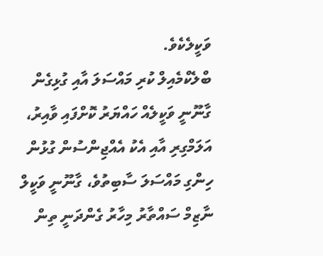ވަކީލެކެވެ.
ބްލެކްމެއިލް ކުރި މައްސަލަ އާއި ގުޅިގެން ގާނޫނީ ވަކީލެއް ހައްޔަރު ކޮށްފައި ވާއިރު، އަލަމްގިރި އާއި އެކު އެއްޖިންސުން ގުޅުން ހިންގި މައްސަލަ ސާބިތުވެ، ގާނޫނީ ވަކީލް ނާޒިމް ސައްތާރު މިހާރު ގެންދަނީ ތިން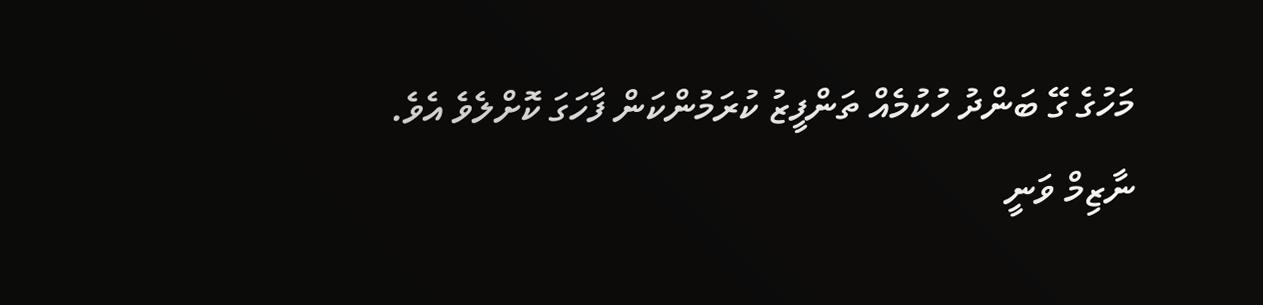މަހުގެ ގޭ ބަންދު ހުކުމެއް ތަންފީޒު ކުރަމުންކަން ފާހަގަ ކޮށްލެވެ އެވެ.
ނާޒިމް ވަނީ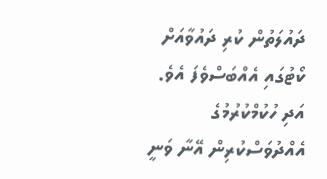ދައުލަތުން ކުރި ދައުވާއަށް ކޯޓުގައި އެއްބަސްވެފަ އެވެ. އަދި ހުކުމްކުރުމުގެ އެއްދުވަސްކުރިން އޭނާ ވަނީ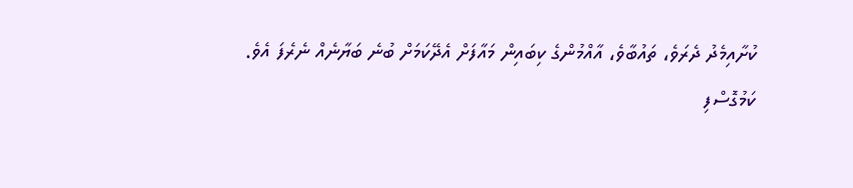ކުށާއިމެދު ދެރަވެ، ތައުބާވެ، އާއްމުންގެ ކިބައިން މައާފަށް އެދޭކަމަށް ބުނެ ބަޔާނެއް ނެރެފަ އެވެ.
ކަމުގޮސްފި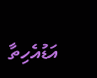އަޑުއެހިތާ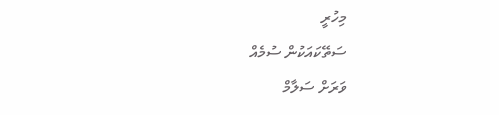މިހުރީ
ސަތޭކައަކުން ސުމެއް
ވަރަށް ސަލާމް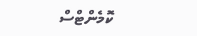ކޮމެންޓްސް